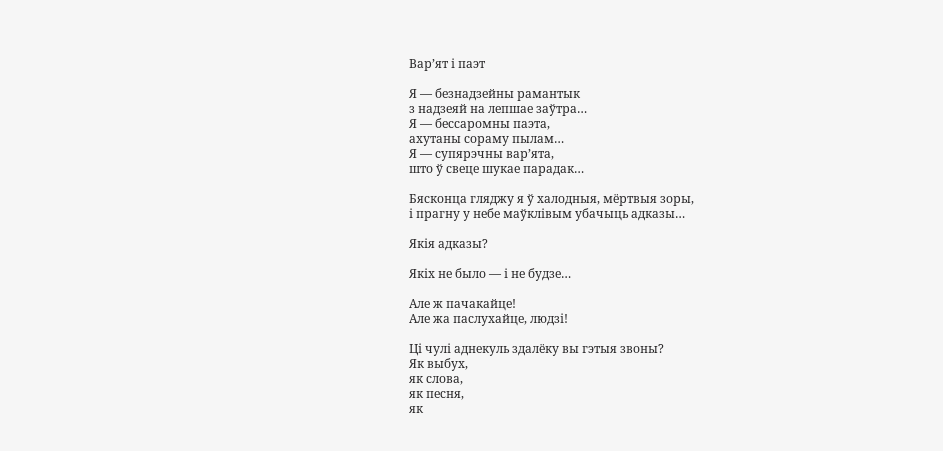Вар’ят і паэт

Я — безнадзейны рамантык
з надзеяй на лепшае заўтра…
Я — бессаромны паэта,
ахутаны сораму пылам…
Я — супярэчны вар’ята,
што ў свеце шукае парадак…

Бясконца гляджу я ў халодныя, мёртвыя зоры,
і прагну у небе маўклівым убачыць адказы…

Якія адказы?

Якіх не было — і не будзе…

Але ж пачакайце!
Але жа паслухайце, людзі!

Ці чулі аднекуль здалёку вы гэтыя звоны?
Як выбух,
як слова,
як песня,
як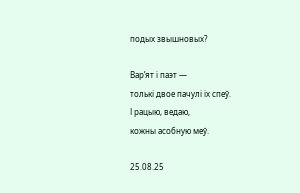подых звышновых?

Вар’ят і паэт —
толькі двое пачулі іх спеў.
І рацыю, ведаю,
кожны асобную меў.

25.08.25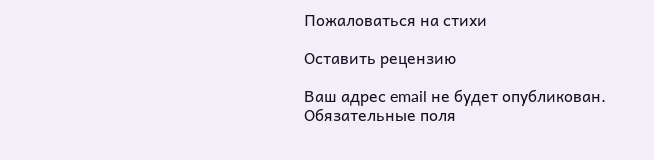Пожаловаться на стихи

Оставить рецензию

Ваш адрес email не будет опубликован. Обязательные поля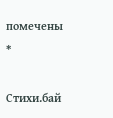помечены *

Стихи.бай